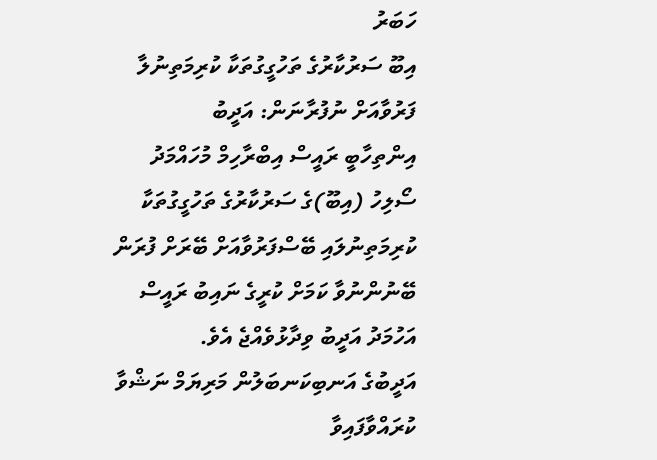ހަބަރު
އިބޫ ސަރުކާރުގެ ތަހުގީގުތަކާ ކުރިމަތިނުލާ ފަރުވާއަށް ނުފުރާނަން: އަދީބު
އިންތިހާބީ ރައީސް އިބްރާހިމް މުހައްމަދު ސޯލިހު (އިބޫ)ގެ ސަރުކާރުގެ ތަހުގީގުތަކާ ކުރިމަތިނުލައި ބޭސްފަރުވާއަށް ބޭރަށް ފުރަން ބޭނުންނުވާ ކަމަށް ކުރީގެ ނައިބު ރައީސް އަހުމަދު އަދީބު ވިދާޅުވެއްޖެ އެވެ.
އަދީބުގެ އަނބިކަނބަލުން މަރިޔަމް ނަޝްވާ ކުރައްވާފައިވާ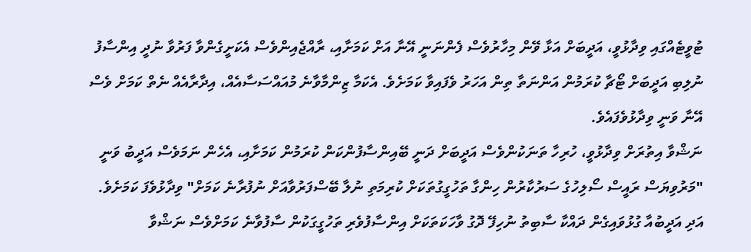ޓުވީޓެއްގައި ވިދާޅުވީ، އަދީބަށް އަޅާ ވޭން މިހާރުވެސް ފެންނަނީ އޭނާ އަށް ކަމަށާއި، ރާއްޖެއިންވެސް އެކަށީގެންވާ ފަރުވާ ނުދީ އިންސާފު ނުލިބި އަދީބަށް ޓޯޗާ ކުރަމުން އަންނަތާ ތިން އަހަރު ވެފައިވާ ކަމަށެވެ. އެކަމާ ޒިންމާވާނެ މުއައްސަސާއެއް، އިދާރާއެއް ނެތް ކަމަށް ވެސް އޭނާ ވަނީ ވިދާޅުވެފައެވެ.
ނަޝްވާ އިތުރަށް ވިދާޅުވީ، ހުރިހާ ތަނަކުންވެސް އަދީބަށް ދަނީ ބޭއިންސާފުންކަން ކުރަމުން ކަމަށާއި، އެހެން ނަމަވެސް އަދީބު ވަނީ "މަރުވިޔަސް ރައީސް ސޯލިހުގެ ސަރުކާރުން ހިންގާ ތަހުގީގުތަކަށް ކުރިމަތި ނުލާ ބޭސްފަރުވާއަށް ނުފުރާނެ ކަމަށް" ވިދާޅުވެފަ ކަމަށެވެ. އަދި އަދީބުއާ ގުޅުވައިގެން ދައްކާ ސާބިތު ނުހިފޭ ދޮގު ވާހަކަތަކަށް އިންސާފުވެރި ތަހުގީގަކުން ސާފުވާނެ ކަމަށްވެސް ނަޝްވާ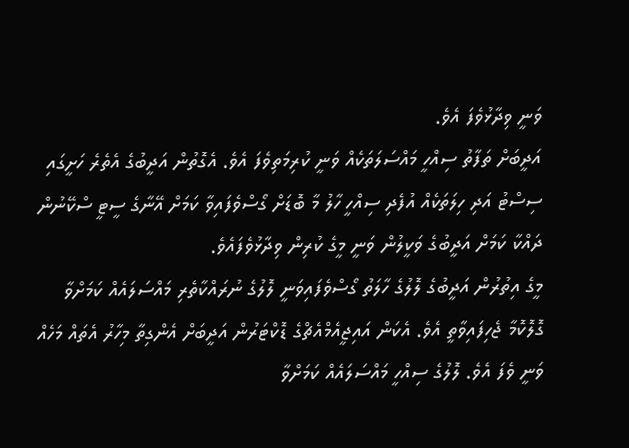ވަނީ ވިދާޅުވެފަ އެވެ.
އަދީބަށް ތަފާތު ސިއްހީ މައްސަލަތަކެއް ވަނީ ކުރިމަތިވެފަ އެވެ. އެގޮތުން އަދީބުގެ އެތެރެ ހަށީގައި ސިސްޓު އަދި ހިލަތަކެއް އުފެދި ސިއްހީ ހާލު މާ ބޮޑަށް ގޯސްވެފައިވާ ކަމަށް އޭނާގެ ސީޓީ ސްކޭނުން ދައްކާ ކަމަށް އަދީބުގެ ވަކީލުން ވަނީ މީގެ ކުރިން ވިދާޅުވެފައެވެ.
މީގެ އިތުރުން އަދީބުގެ ލޮލުގެ ހާލަތު ގޯސްވެފައިވަނީ ލޮލުގެ ނުރައްކާތެރި މައްސަލައެއް ކަމަށްވާ ގޮލޮކޮމާ ޖެހިފައިވާތީ އެވެ. އެކަން އައިޖީއެމްއެޗްގެ ޑޮކްޓަރުން އަދީބަށް އެންގިތާ މިހާރު އެތައް މަހެއް ވަނީ ވެފަ އެވެ. ލޮލުގެ ސިއްހީ މައްސަލައެއް ކަމަށްވާ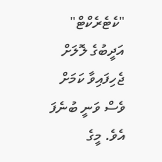"ކެޓެރެކްޓް" އަދީބުގެ ލޮލަށް ޖެހިފައިވާ ކަމަށް ވެސް ވަނީ ބުނެފަ އެވެ. މީގެ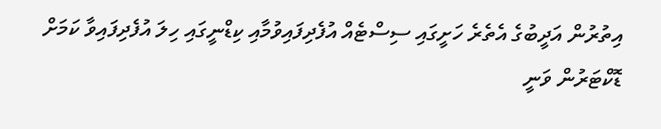އިތުރުން އަދީބުގެ އެތެރެ ހަށީގައި ސިސްޓެއް އުފެދިފައިވުމާއި ކިޑްނީގައި ހިލަ އުފެދިފައިވާ ކަމަށް ޑޮކްޓަރުން ވަނީ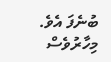ބުނެފަ އެވެ. މިހާރުވެސް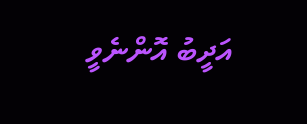އަދީބު އޮންނެވީ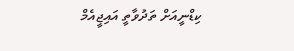ކިޑްނީއަށް ތަދުވާތީ އައިޖީއެމް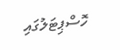ހޮސްޕިޓަލުގައި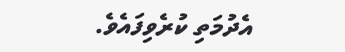އެދުމަތި ކުރެވިފައެވެ.